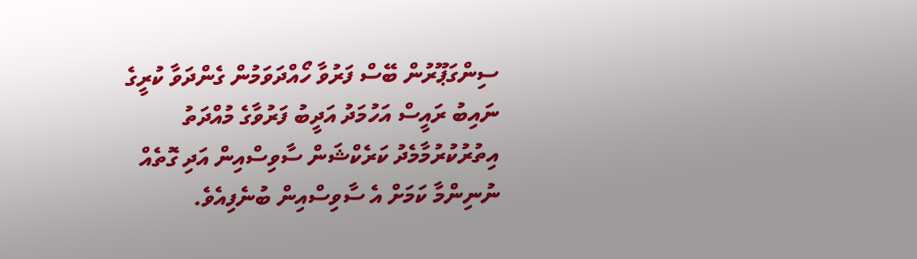ސިންގަޕޫރުން ބޭސް ފަރުވާ ހޯއްދަވަމުން ގެންދަވާ ކުރީގެ ނައިބު ރައީސް އަހުމަދު އަދީބު ފަރުވާގެ މުއްދަތު އިތުރުކުރުމާމެދު ކަރެކްޝަން ސާވިސްއިން އަދި ގޮތެއް ނުނިންމާ ކަމަށް އެ ސާވިސްއިން ބުނެފިއެވެ.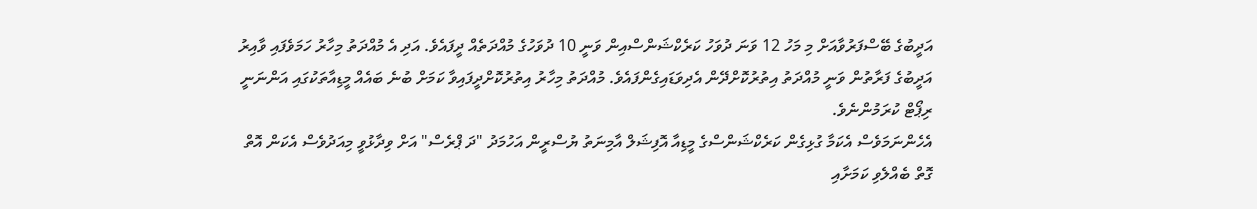އަދީބުގެ ބޭސްފަރުވާއަށް މި މަހު 12 ވަނަ ދުވަހު ކަރެކްޝަންސްއިން ވަނީ 10 ދުވަހުގެ މުއްދަތެއް ދީފައެވެ. އަދި އެ މުއްދަތު މިހާރު ހަމަވެފައި ވާއިރު އަދީބުގެ ފަރާތުން ވަނީ މުއްދަތު އިތުރުކޮށްދޭން އެދިވަޑައިގެންފައެވެ. މުއްދަތު މިހާރު އިތުރުކޮށްދީފައިވާ ކަމަށް ބުނެ ބައެއް މީޑިއާތަކުގައި އަންނަނީ ރިޕޯޓް ކުރަމުންނެވެ.
އެހެންނަމަވެސް އެކަމާ ގުޅިގެން ކަރެކްޝަންސްގެ މީޑިއާ އޮފިޝަލް އާމިނަތު ޔުސްރީން އަހުމަދު "ދަ ޕްރެސް" އަށް ވިދާޅުވީ މިއަދުވެސް އެކަން އޮތް ގޮތް ބެއްލެވި ކަމަށާއި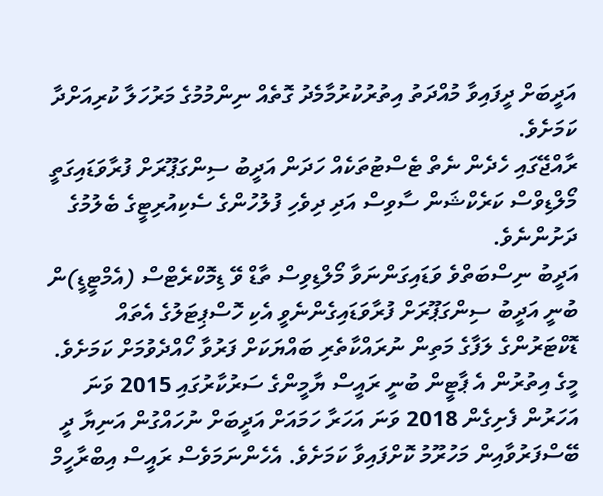އަދީބަށް ދީފައިވާ މުއްދަތު އިތުރުކުރުމާމެދު ގޮތެއް ނިންމުމުގެ މަރުހަލާ ކުރިއަށްދާ ކަމަށެވެ.
ރާއްޖޭގައި ހެދެން ނެތް ޓެސްޓުތަކެއް ހަދަން އަދީބު ސިންގަޕޫރަށް ފުރާވަޑައިގަތީ މޯލްޑިވްސް ކަރެކްޝަން ސާވިސް އަދި ދިވެހި ފުލުހުންގެ ސެކިއުރިޓީގެ ބެލުމުގެ ދަށުންނެވެ.
އަދީބު ނިސްބަތްވެ ވަޑައިގަންނަވާ މޯލްޑިވިސް ތާޑް ވޭ ޑިމޮކްރެޓްސް (އެމްޓީޑީ)ން ބުނީ އަދީބު ސިންގަޕޫރަށް ފުރާވަޑައިގެންނެވީ އެކި ހޮސްޕިޓަލުގެ އެތައް ޑޮކްޓަރުންގެ ލަފާގެ މަތިން ނުރައްކާތެރި ބައްޔަކަށް ފަރުވާ ހޯއްދެވުމަށް ކަމަށެވެ.
މީގެ އިތުރުން އެ ޕާޓީން ބުނީ ރައީސް ޔާމީންގެ ސަރުކާރުގައި 2015 ވަނަ އަހަރުން ފެށިގެން 2018 ވަނަ އަހަރާ ހަމައަށް އަދީބަށް ނުހައްގުން އަނިޔާ ދީ ބޭސްފަރުވާއިން މަހުރޫމު ކޮށްފައިވާ ކަމަށެވެ. އެހެންނަމަވެސް ރައީސް އިބްރާހީމް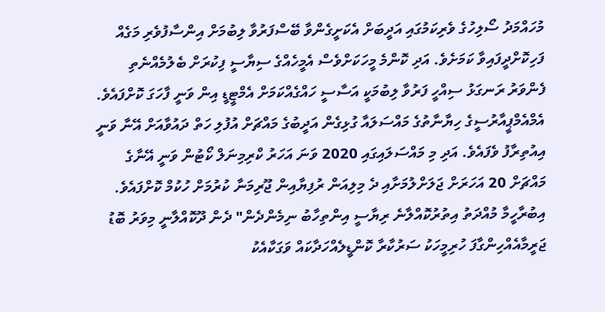މުހައްމަދު ސޯލިހުގެ ވެރިކަމުގައި އަދީބަށް އެކަށީގެންވާ ބޭސްފަރުވާ ލިބުމަށް އިންސާފުވެރި މަގެއް ފަހިކޮށްދީފައިވާ ކަމަށެވެ. އަދި ކޮންމެ މީހަކަށްވެސް އެމީހެއްގެ ސިޔާސީ ފިކުރަށް ބެލުމެއްނެތި ފެންވަރު ރަނގަޅު ސިއްހީ ފަރުވާ ލިބުމަކީ އަސާސީ ހައްގެއްކަމަށް އެމްޓީޑީ އިން ވަނީ ފާހަގަ ކޮށްފައެވެ.
އެމްއެމްޕީއާރުސީގެ ހިޔާނާތުގެ މައްސަލައާ ގުޅިގެން އަދީބުގެ މައްޗަށް އުފުލި ހަތް ދައުވާއަށް އޭނާ ވަނީ އިއުތިރާފު ވެފައެވެ. އަދި މި މައްސަލައިގައި 2020 ވަނަ އަހަރު ކްރިމިނަލް ކޯޓުން ވަނީ އޭނާގެ މައްޗަށް 20 އަހަރަށް ޖަލަށްލުމަށާއި ދެ މިލިއަން ރުފިޔާއިން ޖޫރިމަނާ ކުރުމަށް ހުކުމް ކޮށްފައެވެ.
އިބުރާހީމާ މުއްދަތު އިތުރުކޮއްލާނެ ރިޔާސީ އިންތިހާބު ނިމެންދެން" ދެން ދޫކޮއްލާނީ މިވަރު ބޮޑު ޖަރީމާއެއްހިންގާފަ ހުރިމީހަކު ސަރުކާރާ ކޮންޑީލެއްހަދާކައް ވަގަކާއެކު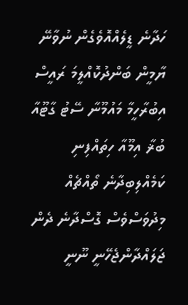ހަދާނެ ޑީލެއްއޮވެގެން ނުވާނޭ ޔާމީން ބަންދުކޮއްލީމަ ރައީސް އިބުރާހީމާ މައުމޫނާ ސޭޓު ގާޓޫއާ ބުޜާ އިމޫއާ ހިތައްފިނި ކަމެއްލިބިދާނެ ތޯއްޗެއް މިދުވަސްވެސް ގޮސްދާނެ ދެން ޖަލައްދާންޖެހޭނީ ނޫނީ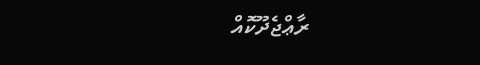ރާޢްޖެދޫކޮއް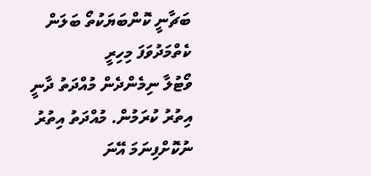ބަޗާނީ ކޮންބަޔަކުތޯ ބަލަން ކެތްމަދުވަފަ މިހިރީ
ވޯޓުލާ ނިމެންދެން މުއްދަތު ދާނީ އިތުރު ކުރަމުން. މުއްދަތު އިތުރު ނުކޮށްފިނަމަ އޭނަ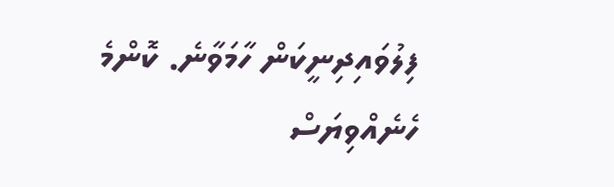ފިލުވައިދިނީކަން ހާމަވާނެ. ކޮންމެ ހެނެއްވިޔަސް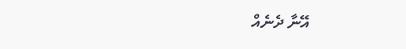އޭނާ ދެނެއް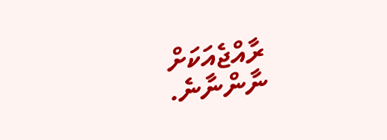ރާއްޖެއަކަށް ނާންނާނެ.